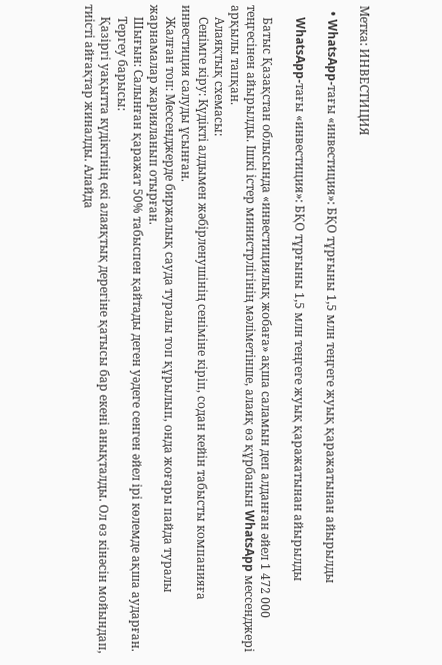Метка: ИНВЕСТИЦИЯ

  • WhatsApp-тағы «инвестиция»: БҚО тұрғыны 1,5 млн теңгеге жуық қаражатынан айырылды

    WhatsApp-тағы «инвестиция»: БҚО тұрғыны 1,5 млн теңгеге жуық қаражатынан айырылды

    Батыс Қазақстан облысында «инвестициялық жобаға» ақша саламын деп алданған әйел 1 472 000 теңгесінен айырылды. Ішкі істер министрлігінің мәліметінше, алаяқ өз құрбанын WhatsApp мессенджері арқылы тапқан.
    Алаяқтық схемасы:
    Сенімге кіру: Күдікті алдымен жәбірленушінің сеніміне кіріп, содан кейін табысты компанияға инвестиция салуды ұсынған.
    Жалған топ: Мессенджерде биржалық сауда туралы топ құрылып, онда жоғары пайда туралы жарнамалар жарияланып отырған.
    Шығын: Салынған қаражат 50% табыспен қайтады деген уәдеге сенген әйел ірі көлемде ақша аударған.
    Тергеу барысы:
    Қазіргі уақытта күдіктінің екі алаяқтық дерегіне қатысы бар екені анықталды. Ол өз кінәсін мойындап, тиісті айғақтар жиналды. Алайда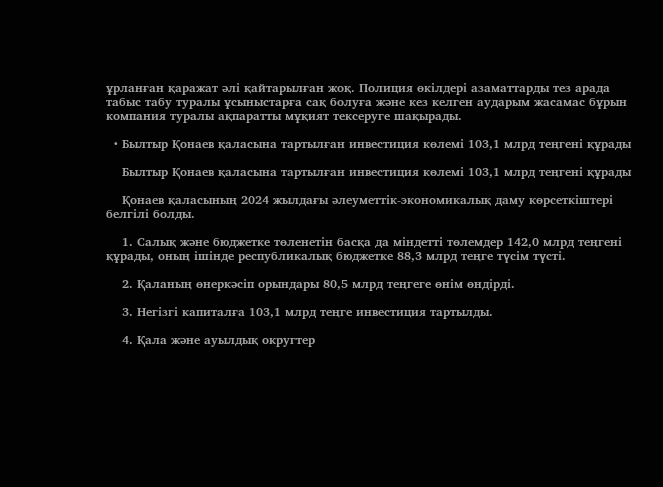ұрланған қаражат әлі қайтарылған жоқ. Полиция өкілдері азаматтарды тез арада табыс табу туралы ұсыныстарға сақ болуға және кез келген аударым жасамас бұрын компания туралы ақпаратты мұқият тексеруге шақырады.

  • Былтыр Қонаев қаласына тартылған инвестиция көлемі 103,1 млрд теңгені құрады

    Былтыр Қонаев қаласына тартылған инвестиция көлемі 103,1 млрд теңгені құрады

    Қонаев қаласының 2024 жылдағы әлеуметтік-экономикалық даму көрсеткіштері белгілі болды.

    1. Салық және бюджетке төленетін басқа да міндетті төлемдер 142,0 млрд теңгені құрады, оның ішінде республикалық бюджетке 88,3 млрд теңге түсім түсті.

    2. Қаланың өнеркәсіп орындары 80,5 млрд теңгеге өнім өндірді.

    3. Негізгі капиталға 103,1 млрд теңге инвестиция тартылды.

    4. Қала және ауылдық округтер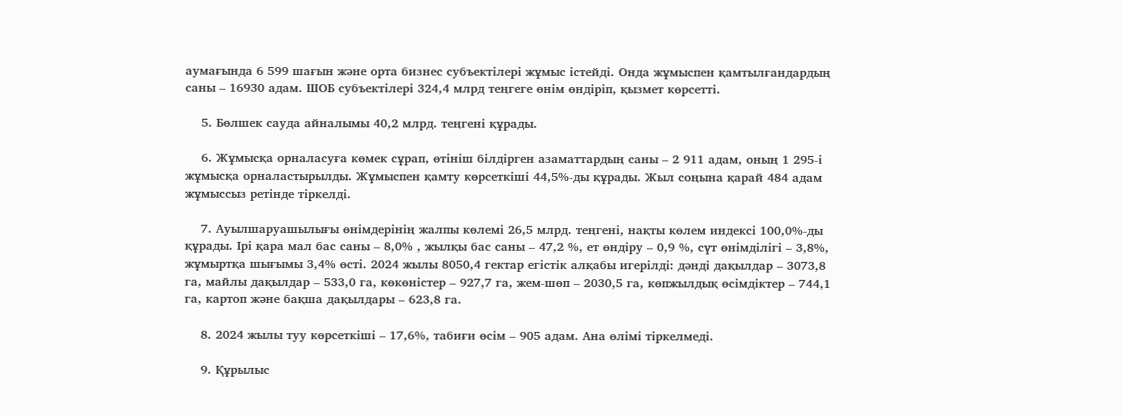аумағында 6 599 шағын және орта бизнес субъектілері жұмыс істейді. Онда жұмыспен қамтылғандардың саны – 16930 адам. ШОБ субъектілері 324,4 млрд теңгеге өнім өндіріп, қызмет көрсетті.

    5. Бөлшек сауда айналымы 40,2 млрд. теңгені құрады.

    6. Жұмысқа орналасуға көмек сұрап, өтініш білдірген азаматтардың саны – 2 911 адам, оның 1 295-і жұмысқа орналастырылды. Жұмыспен қамту көрсеткіші 44,5%-ды құрады. Жыл соңына қарай 484 адам жұмыссыз ретінде тіркелді.

    7. Ауылшаруашылығы өнімдерінің жалпы көлемі 26,5 млрд. теңгені, нақты көлем индексі 100,0%-ды құрады. Ірі қара мал бас саны – 8,0% , жылқы бас саны – 47,2 %, ет өндіру – 0,9 %, сүт өнімділігі – 3,8%, жұмыртқа шығымы 3,4% өсті. 2024 жылы 8050,4 гектар егістік алқабы игерілді: дәнді дақылдар – 3073,8 га, майлы дақылдар – 533,0 га, көкөністер – 927,7 га, жем-шөп – 2030,5 га, көпжылдық өсімдіктер – 744,1 га, картоп және бақша дақылдары – 623,8 га.

    8. 2024 жылы туу көрсеткіші – 17,6%, табиғи өсім – 905 адам. Ана өлімі тіркелмеді.

    9. Құрылыс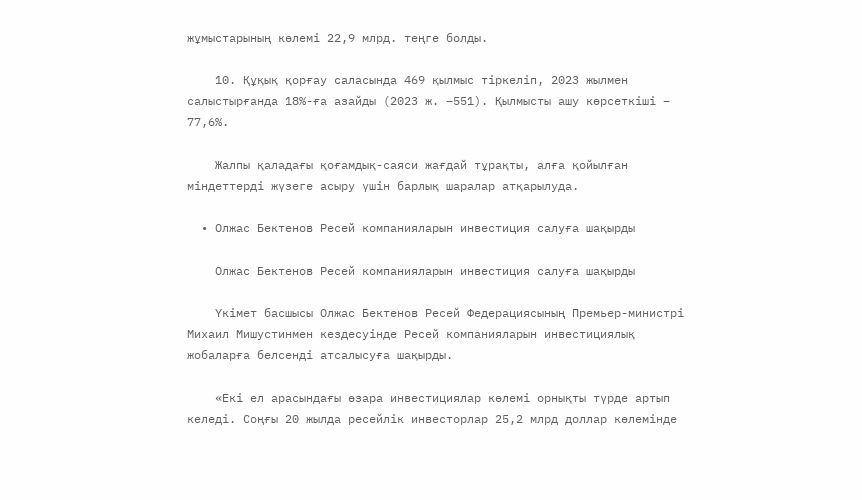жұмыстарының көлемі 22,9 млрд. теңге болды.

    10. Құқық қорғау саласында 469 қылмыс тіркеліп, 2023 жылмен салыстырғанда 18%-ға азайды (2023 ж. –551). Қылмысты ашу көрсеткіші – 77,6%.

    Жалпы қаладағы қоғамдық-саяси жағдай тұрақты, алға қойылған міндеттерді жүзеге асыру үшін барлық шаралар атқарылуда.

  • Олжас Бектенов Ресей компанияларын инвестиция салуға шақырды

    Олжас Бектенов Ресей компанияларын инвестиция салуға шақырды

    Үкімет басшысы Олжас Бектенов Ресей Федерациясының Премьер-министрі Михаил Мишустинмен кездесуінде Ресей компанияларын инвестициялық жобаларға белсенді атсалысуға шақырды.

    «Екі ел арасындағы өзара инвестициялар көлемі орнықты түрде артып келеді. Соңғы 20 жылда ресейлік инвесторлар 25,2 млрд доллар көлемінде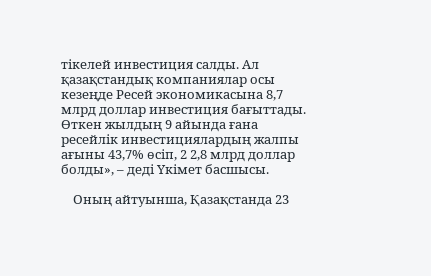тікелей инвестиция салды. Ал қазақстандық компаниялар осы кезеңде Ресей экономикасына 8,7 млрд доллар инвестиция бағыттады. Өткен жылдың 9 айында ғана ресейлік инвестициялардың жалпы ағыны 43,7% өсіп, 2 2,8 млрд доллар болды», – деді Үкімет басшысы.

    Оның айтуынша, Қазақстанда 23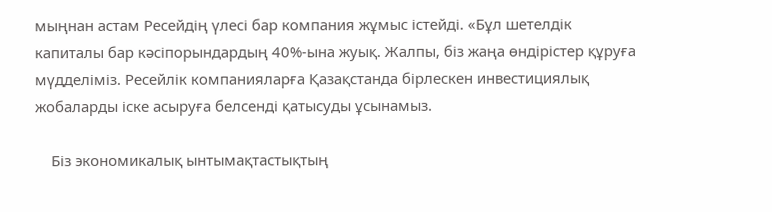мыңнан астам Ресейдің үлесі бар компания жұмыс істейді. «Бұл шетелдік капиталы бар кәсіпорындардың 40%-ына жуық. Жалпы, біз жаңа өндірістер құруға мүдделіміз. Ресейлік компанияларға Қазақстанда бірлескен инвестициялық жобаларды іске асыруға белсенді қатысуды ұсынамыз.

    Біз экономикалық ынтымақтастықтың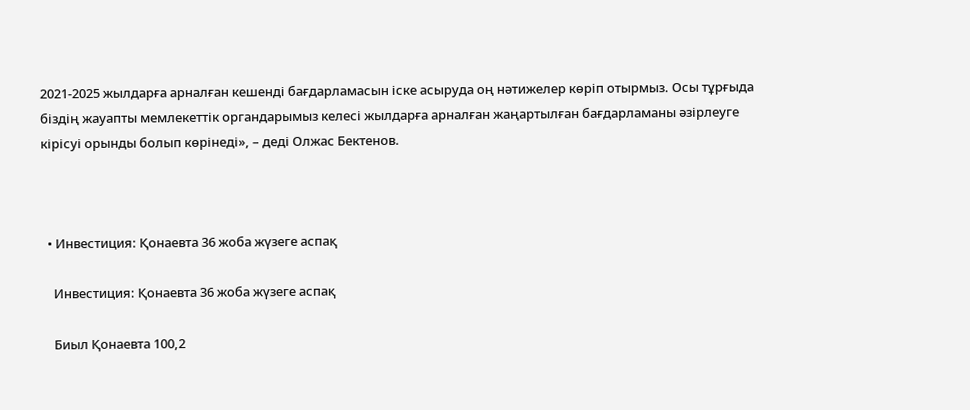2021-2025 жылдарға арналған кешенді бағдарламасын іске асыруда оң нәтижелер көріп отырмыз. Осы тұрғыда біздің жауапты мемлекеттік органдарымыз келесі жылдарға арналған жаңартылған бағдарламаны әзірлеуге кірісуі орынды болып көрінеді», – деді Олжас Бектенов.



  • Инвестиция: Қонаевта 36 жоба жүзеге аспақ

    Инвестиция: Қонаевта 36 жоба жүзеге аспақ

    Биыл Қонаевта 100,2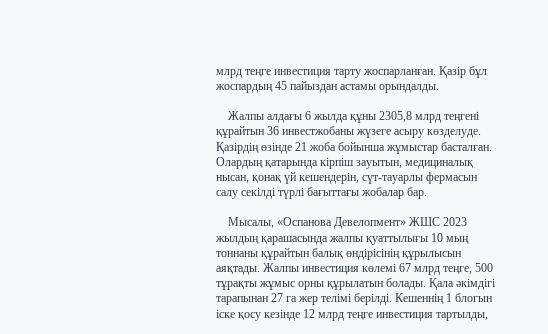млрд теңге инвестиция тарту жоспарланған. Қазір бұл жоспардың 45 пайыздан астамы орындалды.

    Жалпы алдағы 6 жылда құны 2305,8 млрд теңгені құрайтын 36 инвестжобаны жүзеге асыру көзделуде. Қазірдің өзінде 21 жоба бойынша жұмыстар басталған. Олардың қатарында кірпіш зауытын, медициналық нысан, қонақ үй кешендерін, сүт-тауарлы фермасын салу секілді түрлі бағыттағы жобалар бар.

    Мысалы, «Оспанова Девелопмент» ЖШС 2023 жылдың қарашасында жалпы қуаттылығы 10 мың тоннаны құрайтын балық өндірісінің құрылысын аяқтады. Жалпы инвестиция көлемі 67 млрд теңге, 500 тұрақты жұмыс орны құрылатын болады. Қала әкімдігі тарапынан 27 га жер телімі берілді. Кешеннің 1 блогын іске қосу кезінде 12 млрд теңге инвестиция тартылды,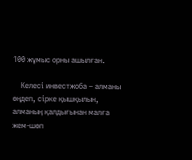100 жұмыс орны ашылған.

    Келесі инвестжоба – алманы өңдеп, сірке қышқылын, алманың қалдығынан малға жем-шөп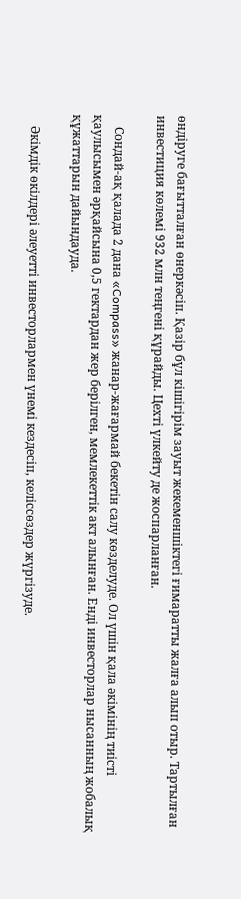өндіруге бағытталған өнеркәсіп. Қазір бұл кішігірім зауыт жекеменшіктегі ғимаратты жалға алып отыр. Тартылған инвестиция көлемі 932 млн теңгені құрайды. Цехті үлкейту де жоспарланған.

    Сондай-ақ қалада 2 дана «Compass» жанар-жағармай бекетін салу көзделуде. Ол үшін қала әкімінің тиісті қаулысымен әрқайсына 0,5 гектардан жер берілген, мемлекеттік акт алынған. Енді инвесторлар нысанның жобалық құжаттарын дайындауда.

    Әкімдік өкілдері әлеуетті инвесторлармен үнемі кездесіп, келіссөздер жүргізуде.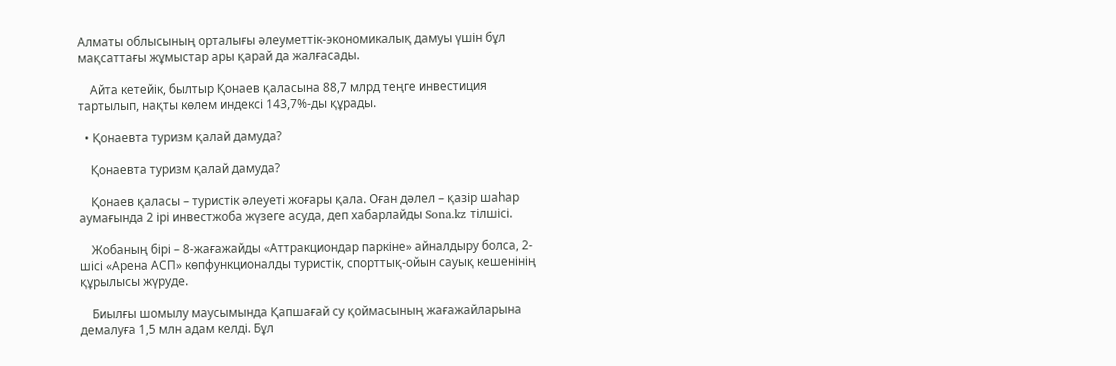Алматы облысының орталығы әлеуметтік-экономикалық дамуы үшін бұл мақсаттағы жұмыстар ары қарай да жалғасады.

    Айта кетейік, былтыр Қонаев қаласына 88,7 млрд теңге инвестиция тартылып, нақты көлем индексі 143,7%-ды құрады.

  • Қонаевта туризм қалай дамуда?

    Қонаевта туризм қалай дамуда?

    Қонаев қаласы – туристік әлеуеті жоғары қала. Оған дәлел – қазір шаһар аумағында 2 ірі инвестжоба жүзеге асуда, деп хабарлайды Sona.kz тілшісі.

    Жобаның бірі – 8-жағажайды «Аттракциондар паркіне» айналдыру болса, 2-шісі «Арена АСП» көпфункционалды туристік, спорттық-ойын сауық кешенінің құрылысы жүруде.

    Биылғы шомылу маусымында Қапшағай су қоймасының жағажайларына демалуға 1,5 млн адам келді. Бұл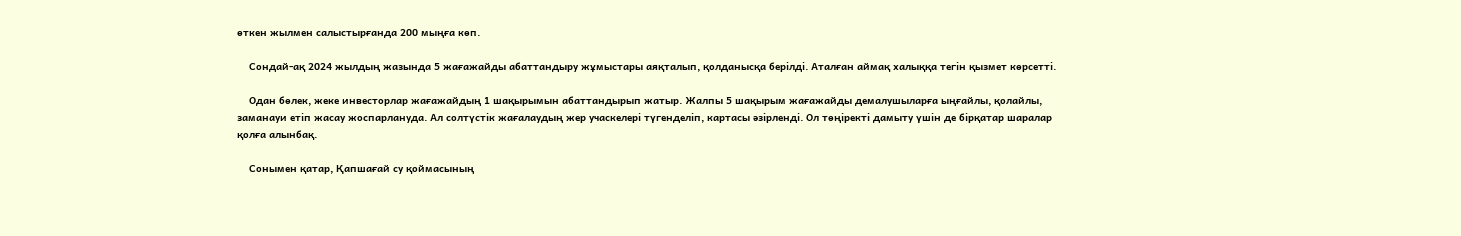өткен жылмен салыстырғанда 200 мыңға көп.

    Сондай-ақ 2024 жылдың жазында 5 жағажайды абаттандыру жұмыстары аяқталып, қолданысқа берілді. Аталған аймақ халыққа тегін қызмет көрсетті.

    Одан бөлек, жеке инвесторлар жағажайдың 1 шақырымын абаттандырып жатыр. Жалпы 5 шақырым жағажайды демалушыларға ыңғайлы, қолайлы, заманауи етіп жасау жоспарлануда. Ал солтүстік жағалаудың жер учаскелері түгенделіп, картасы әзірленді. Ол төңіректі дамыту үшін де бірқатар шаралар қолға алынбақ.

    Сонымен қатар, Қапшағай су қоймасының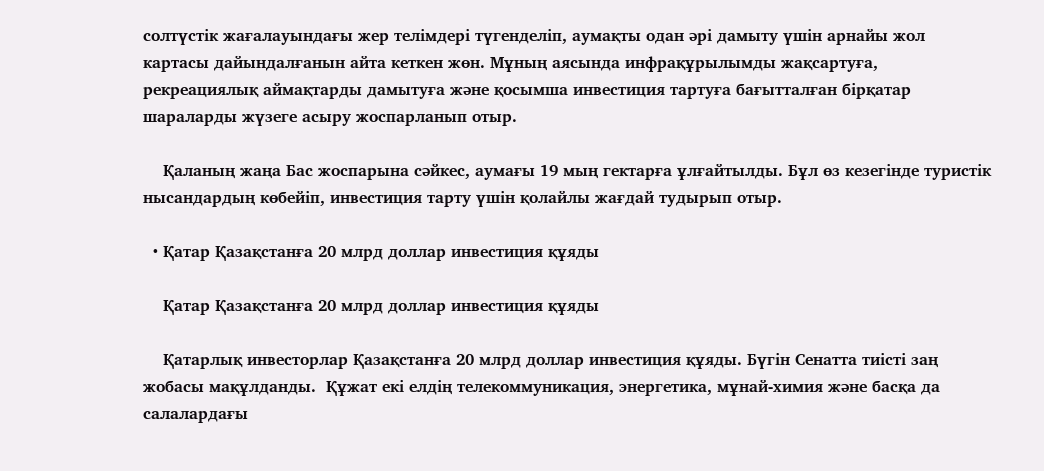солтүстік жағалауындағы жер телімдері түгенделіп, аумақты одан әрі дамыту үшін арнайы жол картасы дайындалғанын айта кеткен жөн. Мұның аясында инфрақұрылымды жақсартуға, рекреациялық аймақтарды дамытуға және қосымша инвестиция тартуға бағытталған бірқатар шараларды жүзеге асыру жоспарланып отыр.

    Қаланың жаңа Бас жоспарына сәйкес, аумағы 19 мың гектарға ұлғайтылды. Бұл өз кезегінде туристік нысандардың көбейіп, инвестиция тарту үшін қолайлы жағдай тудырып отыр.

  • Қатар Қазақстанға 20 млрд доллар инвестиция құяды

    Қатар Қазақстанға 20 млрд доллар инвестиция құяды

    Қатарлық инвесторлар Қазақстанға 20 млрд доллар инвестиция құяды. Бүгін Сенатта тиісті заң жобасы мақұлданды.  Құжат екі елдің телекоммуникация, энергетика, мұнай-химия және басқа да салалардағы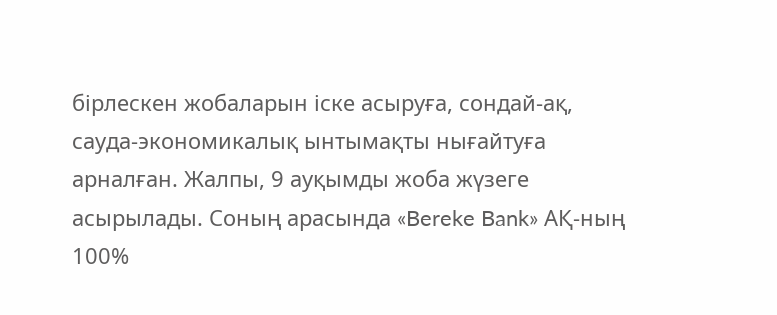бірлескен жобаларын іске асыруға, сондай-ақ, сауда-экономикалық ынтымақты нығайтуға арналған. Жалпы, 9 ауқымды жоба жүзеге асырылады. Соның арасында «Bereke Bank» АҚ-ның 100%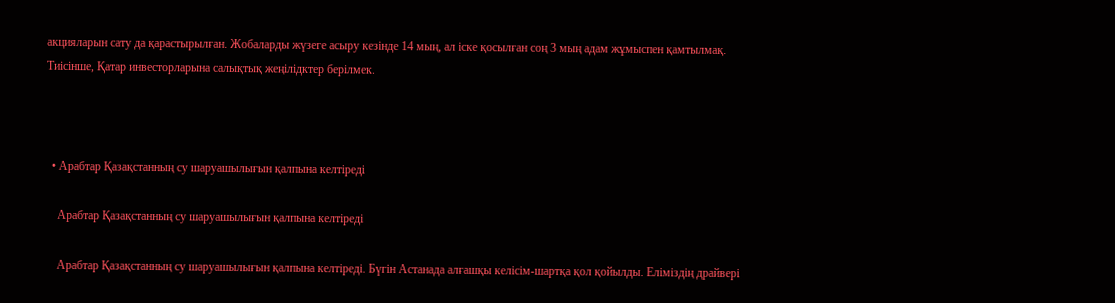акцияларын сату да қарастырылған. Жобаларды жүзеге асыру кезінде 14 мың, ал іске қосылған соң 3 мың адам жұмыспен қамтылмақ. Тиісінше, Қатар инвесторларына салықтық жеңілідктер берілмек.



  • Арабтар Қазақстанның су шаруашылығын қалпына келтіреді

    Арабтар Қазақстанның су шаруашылығын қалпына келтіреді

    Арабтар Қазақстанның су шаруашылығын қалпына келтіреді. Бүгін Астанада алғашқы келісім-шартқа қол қойылды. Еліміздің драйвері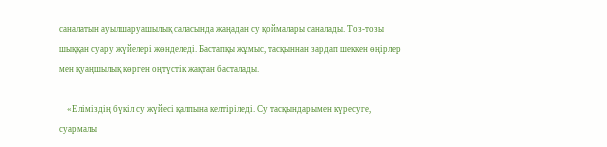саналатын ауылшаруашылық саласында жаңадан су қоймалары саналады. Тоз-тозы шыққан суару жүйелері жөнделеді. Бастапқы жұмыс, тасқыннан зардап шеккен өңірлер мен қуаңшылық көрген оңтүстік жақтан басталады.

    «Еліміздің бүкіл су жүйесі қалпына келтіріледі. Су тасқындарымен күресуге, суармалы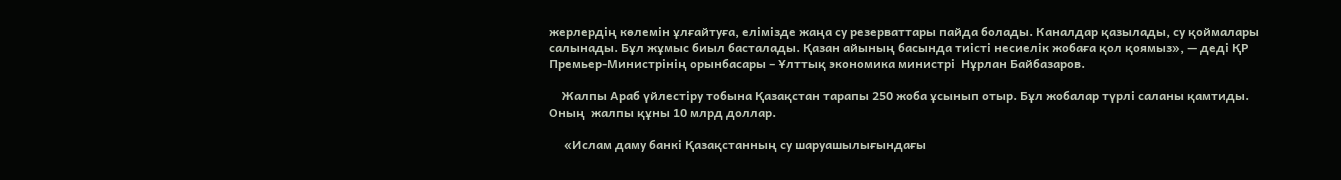жерлердің көлемін ұлғайтуға, елімізде жаңа су резерваттары пайда болады. Каналдар қазылады, су қоймалары салынады. Бұл жұмыс биыл басталады. Қазан айының басында тиісті несиелік жобаға қол қоямыз», — деді ҚР Премьер-Министрінің орынбасары – Ұлттық экономика министрі  Нұрлан Байбазаров.

    Жалпы Араб үйлестіру тобына Қазақстан тарапы 250 жоба ұсынып отыр. Бұл жобалар түрлі саланы қамтиды. Оның  жалпы құны 10 млрд доллар.

     «Ислам даму банкі Қазақстанның су шаруашылығындағы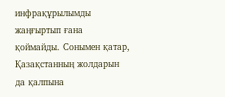инфрақұрылымды жаңғыртып ғана қоймайды. Сонымен қатар, Қазақстанның жолдарын да қалпына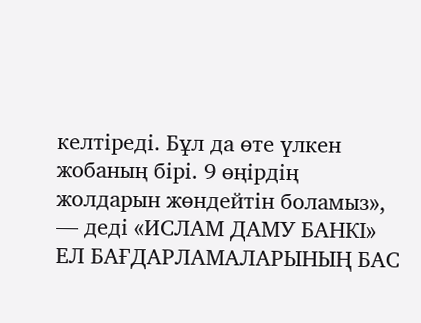келтіреді. Бұл да өте үлкен жобаның бірі. 9 өңірдің жолдарын жөндейтін боламыз», — деді «ИСЛАМ ДАМУ БАНКІ» ЕЛ БАҒДАРЛАМАЛАРЫНЫҢ БАС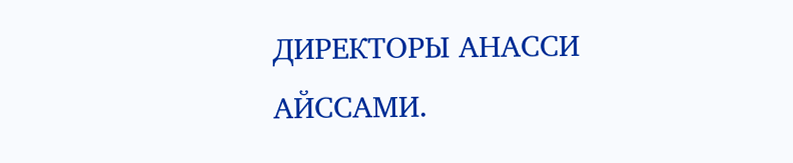ДИРЕКТОРЫ АНАССИ АЙССАМИ.